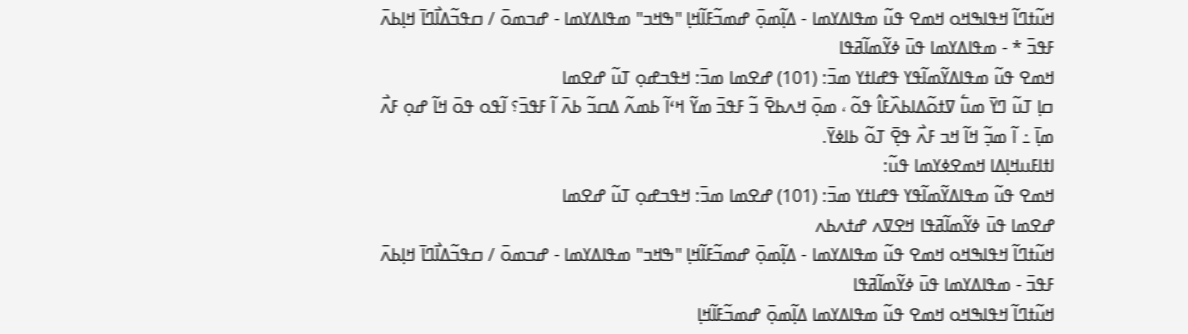ߞߎ߬ߙߣߊ߬ ߞߟߊߒߞߋ ߞߘߐ ߟߎ߬ ߘߟߊߡߌߘߊ - ߡߊ߲߬ߘߋ߲߫ ߝߘߏ߬ߓߊ߬ߞߊ߲ "ߒߞߏ" ߘߟߊߡߌߘߊ - ߝߏߘߋ߫ / ߛߟߏ߬ߡߊ߯ߣߊ߫ ߞߊ߲ߕߍ߫ ߓߟߏ߫ * - ߘߟߊߡߌߘߊ ߟߎ߫ ߦߌ߬ߘߊ߬ߥߟߊ
ߞߘߐ ߟߎ߬ ߘߟߊߡߌ߬ߘߊ߬ߟߌ ߟߝߊߙߌ ߘߏ߫: (101) ߝߐߘߊ ߘߏ߫: ߞߟߏߝߋ߲ ߠߎ߬ ߝߐߘߊ
ߛߊ߲ ߠߎ߬ ߣߌ߫ ߘߎ߱ ߜߙߋ߬ߡߊߕߍ߰ߓߊ߮ ߟߋ߬ ، ߘߋ߲߫ ߞߍߕߐ߫ ߏ߬ ߓߟߏ߫ ߘߌ߬ ߞߵߊ߬ ߕߘߍ߬ ߡߛߏ߬ ߕߍ߫ ߊ߬ ߓߟߏ߫؟ ߊ߬ߟߋ ߟߋ߫ ߞߊ߬ ߝߋ߲ ߓߍ߯ ߘߊ߲߫ ߸ ߊ߬ ߘߏ߲߬ ߞߊ߬ ߞߏ ߓߍ߯ ߟߐ߲߫ ߠߋ߬ ߕߊߦߌ߫.
ߊߙߊߓߎߞߊ߲ߡߊ ߞߘߐߦߌߘߊ ߟߎ߬:
ߞߘߐ ߟߎ߬ ߘߟߊߡߌ߬ߘߊ߬ߟߌ ߟߝߊߙߌ ߘߏ߫: (101) ߝߐߘߊ ߘߏ߫: ߞߟߏߝߋ߲ ߠߎ߬ ߝߐߘߊ
ߝߐߘߊ ߟߎ߫ ߦߌ߬ߘߊ߬ߥߟߊ ߞߐߜߍ ߝߙߍߕߍ
ߞߎ߬ߙߣߊ߬ ߞߟߊߒߞߋ ߞߘߐ ߟߎ߬ ߘߟߊߡߌߘߊ - ߡߊ߲߬ߘߋ߲߫ ߝߘߏ߬ߓߊ߬ߞߊ߲ "ߒߞߏ" ߘߟߊߡߌߘߊ - ߝߏߘߋ߫ / ߛߟߏ߬ߡߊ߯ߣߊ߫ ߞߊ߲ߕߍ߫ ߓߟߏ߫ - ߘߟߊߡߌߘߊ ߟߎ߫ ߦߌ߬ߘߊ߬ߥߟߊ
ߞߎ߬ߙߣߊ߬ ߞߟߊߒߞߋ ߞߘߐ ߟߎ߬ ߘߟߊߡߌߘߊ ߡߊ߲߬ߘߋ߲߫ ߝߘߏ߬ߓߊ߬ߞߊ߲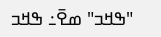"ߒߞߏ" ߘߐ߫߸ ߒߞߏ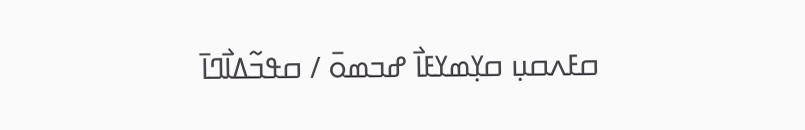ߛߓߍߛߎ߲ ߛߌ߲ߘߌߓߊ߯ ߝߏߘߋ߫ / ߛߟߏ߬ߡߊ߯ߣߊ߫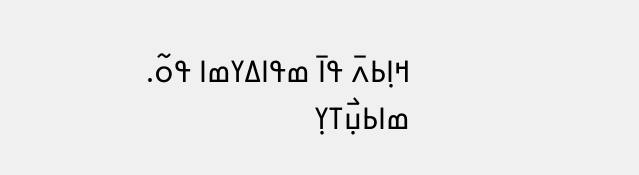ߞߊ߲ߕߍ߫ ߟߊ߫ ߘߟߊߡߌߘߊ ߟߋ߬.
ߘߊߕߎ߲߯ߠߌ߲